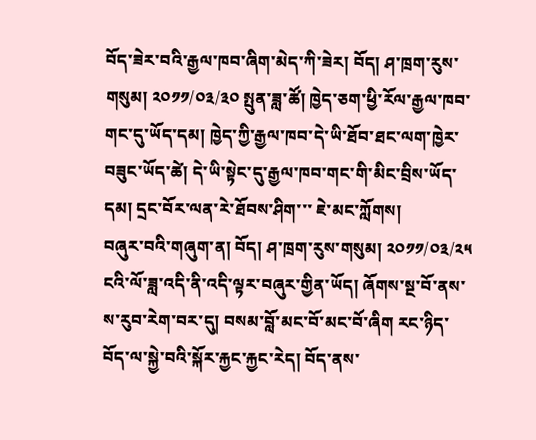བོད་ཟེར་བའི་རྒྱལ་ཁབ་ཞིག་མེད་ཀི་ཟེར། བོད། ཤ་ཁྲག་རུས་གསུམ། ༢༠༡༡/༠༣/༣༠ སྤུན་ཟླ་ཚོ། ཁྱེད་ཅག་ཕྱི་རོལ་རྒྱལ་ཁབ་གང་དུ་ཡོད་དམ། ཁྱེད་ཀྱི་རྒྱལ་ཁབ་དེ་ཡི་ཐོབ་ཐང་ལག་ཁྱེར་བཟུང་ཡོད་ཚེ། དེ་ཡི་སྟེང་དུ་རྒྱལ་ཁབ་གང་གི་མིང་བྲིས་ཡོད་དམ། དྲང་བོར་ལན་རེ་ཐོབས་ཤིག་་་ ཇེ་མང་ཀློགས།
བཞུར་བའི་གཞུག་ན། བོད། ཤ་ཁྲག་རུས་གསུམ། ༢༠༡༡/༠༣/༢༥ ངའི་ལོ་ཟླ་འདི་ནི་འདི་ལྟར་བཞུར་གྱིན་ཡོད། ཞོགས་སྔ་བོ་ནས་ས་རུབ་རེག་བར་དུ། བསམ་བློ་མང་བོ་མང་བོ་ཞིག རང་ཉིད་བོད་ལ་སྐྱེ་བའི་སྐོར་རྐྱང་རྐྱང་རེད། བོད་ནས་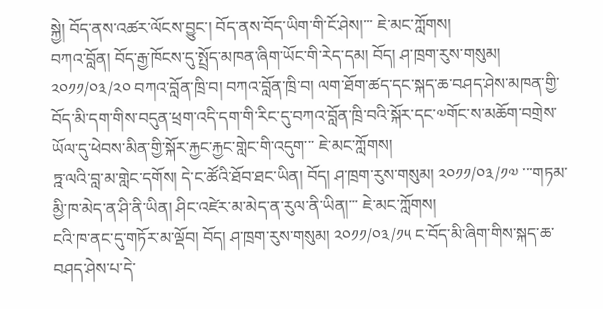སྐྱེ། བོད་ནས་འཚར་ལོངས་བྱུང་། བོད་ནས་བོད་ཡིག་གི་ངོ་ཤེས།་་་ ཇེ་མང་ཀློགས།
བཀའ་བློན། བོད་རྒྱ་ཁོངས་དུ་སྤྲོད་མཁན་ཞིག་ཡོང་གི་རེད་དམ། བོད། ཤ་ཁྲག་རུས་གསུམ། ༢༠༡༡/༠༣/༢༠ བཀའ་བློན་ཁྲི་བ། བཀའ་བློན་ཁྲི་བ། ལག་ཐོག་ཚད་དང་སྐད་ཆ་བཤད་ཤེས་མཁན་གྱི་བོད་མི་དག་གིས་བདུན་ཕྲག་འདི་དག་གི་རིང་དུ་བཀའ་བློན་ཁྲི་བའི་སྐོར་དང་༧གོང་ས་མཆོག་བགྲེས་ཡོལ་དུ་ཕེབས་མིན་གྱི་སྐོར་རྐྱང་རྐྱང་གླེང་གི་འདུག་་་ ཇེ་མང་ཀློགས།
ཏྰ་ལའི་བླ་མ་གླེང་དགོས། དེ་ང་ཚོའི་ཐོབ་ཐང་ཡིན། བོད། ཤ་ཁྲག་རུས་གསུམ། ༢༠༡༡/༠༣/༡༧ ་་་གཏམ་མྱི་ཁ་མེད་ན་ཤི་ནི་ཡིན། ཤིང་འཛེར་མ་མེད་ན་རུལ་ནི་ཡིན།་་་ ཇེ་མང་ཀློགས།
ངའི་ཁ་ནང་དུ་གཏོར་མ་ལྡོབ། བོད། ཤ་ཁྲག་རུས་གསུམ། ༢༠༡༡/༠༣/༡༥ ང་བོད་མི་ཞིག་གིས་སྐད་ཆ་བཤད་ཤེས་པ་དེ་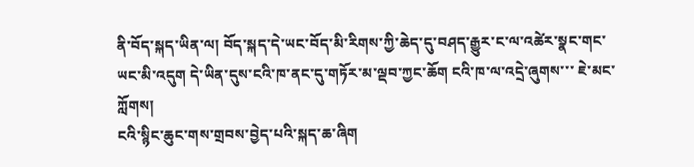ནི་བོད་སྐད་ཡིན་ལ། བོད་སྐད་དེ་ཡང་བོད་མི་རིགས་ཀྱི་ཆེད་དུ་བཤད་རྒྱུར་ང་ལ་འཚེར་སྣང་གང་ཡང་མི་འདུག དེ་ཡིན་དུས་ངའི་ཁ་ནང་དུ་གཏོར་མ་ལྡབ་ཀྱང་ཆོག ངའི་ཁ་ལ་འདྲེ་ཞུགས་་་ ཇེ་མང་ཀློགས།
ངའི་སྙིང་ཆུང་གས་གྲབས་བྱེད་པའི་སྐད་ཆ་ཞིག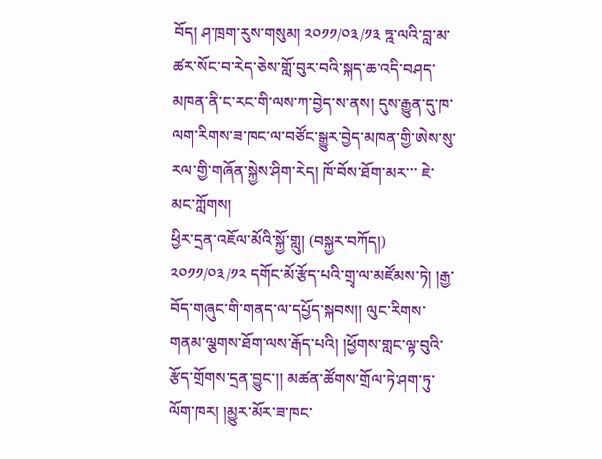བོད། ཤ་ཁྲག་རུས་གསུམ། ༢༠༡༡/༠༣/༡༣ ཏྰ་ལའི་བླ་མ་ཚར་སོང་བ་རེད་ཅེས་གློ་བུར་བའི་སྐད་ཆ་འདི་བཤད་མཁན་ནི་ང་རང་གི་ལས་ཀ་བྱེད་ས་ནས། དུས་རྒྱུན་དུ་ཁ་ལག་རིགས་ཟ་ཁང་ལ་བཙོང་སྒྱུར་བྱེད་མཁན་གྱི་ཨེས་སུ་རལ་གྱི་གཞོན་སྐྱེས་ཤིག་རེད། ཁོ་བོས་ཐོག་མར་་་ ཇེ་མང་ཀློགས།
ཕྱིར་དྲན་འཇོལ་མོའི་སྐྱོ་གླུ། (བསྐྱར་བཀོད།) ༢༠༡༡/༠༣/༡༢ དགོང་མོ་རྩོད་པའི་གྲྭ་ལ་མཛོམས་ཏེ། །རྒྱ་བོད་གཞུང་གི་གནད་ལ་དཔྱོད་སྐབས།། ལུང་རིགས་གནམ་ལྕགས་ཐོག་ལས་རྒོད་པའི། །ཕྱོགས་གླང་ལྟ་བུའི་རྩོད་གྲོགས་དྲན་བྱུང་།། མཚན་ཚོགས་གྲོལ་ཏེ་ཤག་ཏུ་ལོག་ཁར། །མྱུར་མོར་ཟ་ཁང་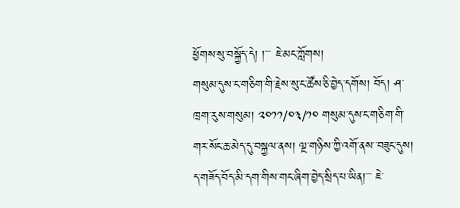ཕྱོགས་སུ་བསྐྱོད་དེ། །་་་ ཇེ་མང་ཀློགས།
གསུམ་དུས་ང་གཅིག་གི་རྗེས་སུ་ང་ཚོས་ཅི་བྱེད་དགོས། བོད། ཤ་ཁྲག་རུས་གསུམ། ༢༠༡༡/༠༣/༡༠ གསུམ་དུས་ང་གཅིག་གི་གར་སོང་ཆ་མེད་དུ་བསྐྱལ་ནས། ལྔ་གཉིས་ཀྱི་འགོ་ནས་་བཟུང་དུས། ད་གཟོད་བོད་མི་དག་གིས་གང་ཞིག་བྱེད་སྲིད་པ་ཡིན།་་་ ཇེ་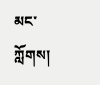མང་ཀློགས།